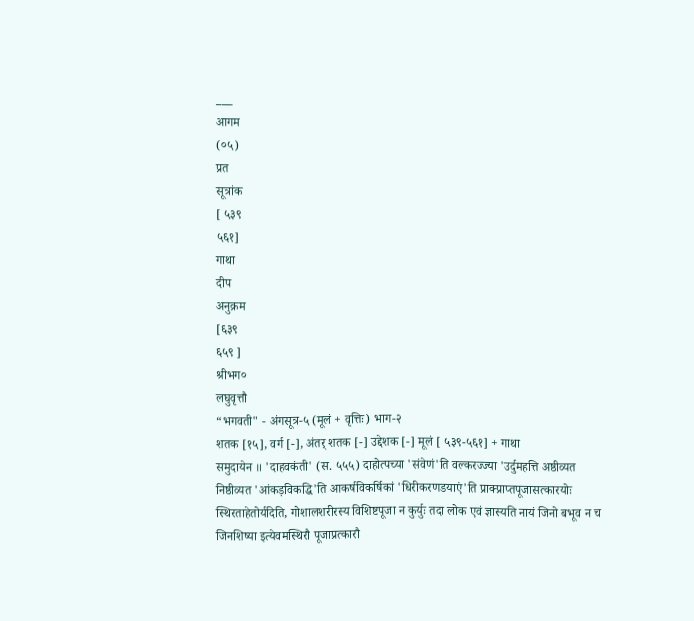___
आगम
(०५)
प्रत
सूत्रांक
[ ५३९
५६१]
गाथा
दीप
अनुक्रम
[६३९
६५९ ]
श्रीभग०
लघुवृत्तौ
“भगवती" - अंगसूत्र-५ (मूलं + वृत्तिः) भाग-२
शतक [१५], वर्ग [-], अंतर् शतक [-] उद्देशक [-] मूलं [ ५३९-५६१] + गाथा
समुदायेन ॥ 'दाहवकंती' (स. ५५५) दाहोत्पच्या 'संवेणं'ति वल्करज्ज्या 'उर्दुमहत्ति अष्ठीव्यत निष्ठीव्यत 'आंकड़विकद्धि'ति आकर्षविकर्षिकां 'धिरीकरणडयाएं'ति प्राक्प्राप्तपूजासत्कारयोः स्थिरताहेतोर्यदिति, गोशालशरीरस्य विशिष्टपूजा न कुर्युः तदा लोक एवं ज्ञास्यति नायं जिनो बभूव न च जिनशिष्या इत्येवमस्थिरौ पूजाप्रत्कारौ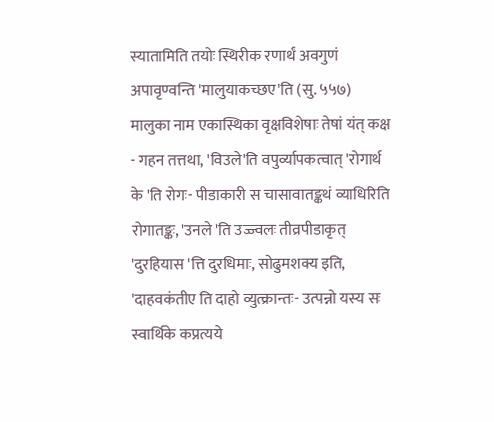स्यातामिति तयोः स्थिरीक रणार्थं अवगुणं अपावृण्वन्ति 'मालुयाकच्छए'ति (सु. ५५७) मालुका नाम एकास्थिका वृक्षविशेषाः तेषां यंत् कक्ष - गहन तत्तथा, 'विउले'ति वपुर्व्यापकत्वात् 'रोगार्थ के 'ति रोगः- पीडाकारी स चासावातङ्कथं व्याधिरिति रोगातङ्कः, 'उनले 'ति उज्ज्वलः तीव्रपीडाकृत् 'दुरहियास 'त्ति दुरधिमाः, सोढुमशक्य इति, 'दाहवकंतीए ति दाहो व्युत्क्रान्तः- उत्पन्नो यस्य सः स्वार्थिके कप्रत्यये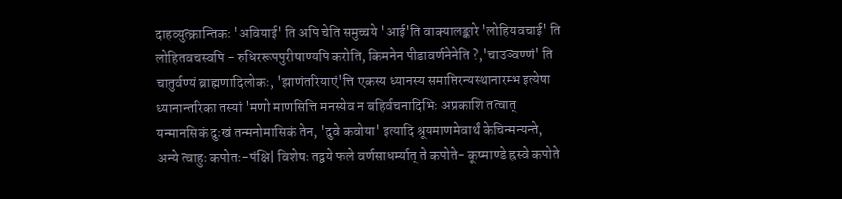दाहव्युत्क्रान्तिकः 'अवियाई' ति अपि चेति समुच्चये 'आई'ति वाक्यालङ्कारे 'लोहियवचाई' ति लोहितवचस्वपि - रुधिररूपपुरीषाण्यपि करोति, किमनेन पीडावर्णनेनेति ?,'चाउञ्वण्णं' ति चातुर्वण्यं ब्राह्मणादिलोकः, 'झाणंतरियाएं'त्ति एकस्य ध्यानस्य समाप्तिरन्यस्थानारम्भ इत्येषा ध्यानान्तरिका तस्यां 'मणो माणसित्ति मनस्येव न बहिर्वचनादिभिः अप्रकाशि तत्वात् यन्मानसिकं दुःखं तन्मनोमासिकं तेन, 'दुवे कवोया' इत्यादि श्रूयमाणमेवार्थं केचिन्मन्यन्ते, अन्ये त्वाहुः कपोतः-पंक्षि| विशेषः तद्वये फले वर्णसाधर्म्यात् ते कपोते- कूष्माण्डे ह्रस्वे कपोते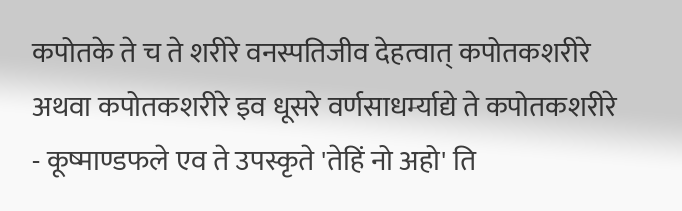कपोतके ते च ते शरीरे वनस्पतिजीव देहत्वात् कपोतकशरीरे अथवा कपोतकशरीरे इव धूसरे वर्णसाधर्म्याद्ये ते कपोतकशरीरे - कूष्माण्डफले एव ते उपस्कृते 'तेहिं नो अहो' ति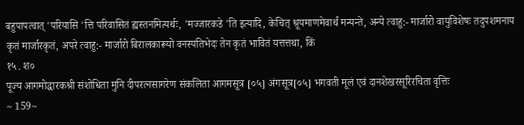बहुपापत्वात् 'परियासि 'त्ति परिवासितं ह्यस्तनमित्यर्थः, 'मज्जारकडे 'ति इत्यादि, केचित् श्रूयमाणमेवार्थं मन्यन्ते, अन्ये त्वाहु:- मार्जारो वायुविशेषः तदुपशमनाय कृतं मार्जारकृतं, अपरे त्वाहु:- मार्जारो बिरालकारूयो वनस्पतिभेदः तेन कृतं भावितं यत्तत्तथा, किं
१५. श०
पूज्य आगमोद्धारकश्री संशोधिता मुनि दीपरत्नसागरेण संकलिता आगमसूत्र [०५] अंगसूत्र[०५] भगवती मूलं एवं दानशेखरसूरिरचिता वृत्तिः
~ 159~